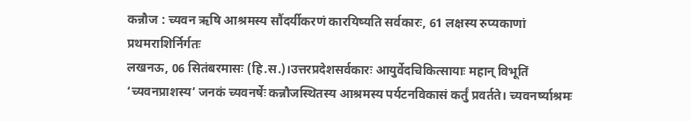कन्नौज : च्यवन ऋषि आश्रमस्य सौंदर्यीकरणं कारयिष्यति सर्वकारः, 61 लक्षस्य रुप्यकाणां प्रथमराशिर्निर्गतः
लखनऊ, 06 सितंबरमासः (हि.स.)।उत्तरप्रदेशसर्वकारः आयुर्वेदचिकित्सायाः महान् विभूतिं ‘च्यवनप्राशस्य’ जनकं च्यवनर्षेः कन्नौजस्थितस्य आश्रमस्य पर्यटनविकासं कर्तुं प्रवर्तते। च्यवनर्ष्याश्रमः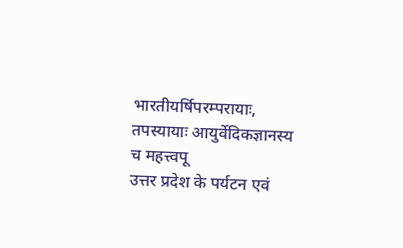भारतीयर्षिपरम्परायाः, तपस्यायाः आयुर्वेदिकज्ञानस्य च महत्त्वपू
उत्तर प्रदेश के पर्यटन एवं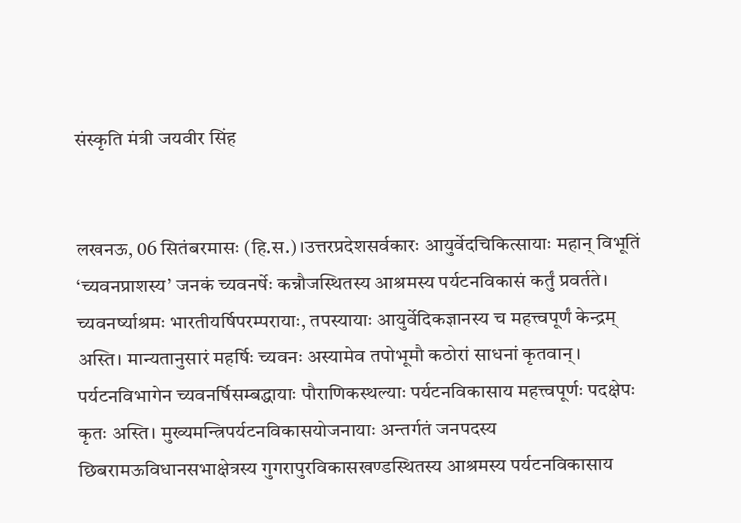संस्कृति मंत्री जयवीर सिंह


लखनऊ, 06 सितंबरमासः (हि.स.)।उत्तरप्रदेशसर्वकारः आयुर्वेदचिकित्सायाः महान् विभूतिं ‘च्यवनप्राशस्य’ जनकं च्यवनर्षेः कन्नौजस्थितस्य आश्रमस्य पर्यटनविकासं कर्तुं प्रवर्तते। च्यवनर्ष्याश्रमः भारतीयर्षिपरम्परायाः, तपस्यायाः आयुर्वेदिकज्ञानस्य च महत्त्वपूर्णं केन्द्रम् अस्ति। मान्यतानुसारं महर्षिः च्यवनः अस्यामेव तपोभूमौ कठोरां साधनां कृतवान्। पर्यटनविभागेन च्यवनर्षिसम्बद्धायाः पौराणिकस्थल्याः पर्यटनविकासाय महत्त्वपूर्णः पदक्षेपः कृतः अस्ति। मुख्यमन्त्रिपर्यटनविकासयोजनायाः अन्तर्गतं जनपदस्य छिबरामऊविधानसभाक्षेत्रस्य गुगरापुरविकासखण्डस्थितस्य आश्रमस्य पर्यटनविकासाय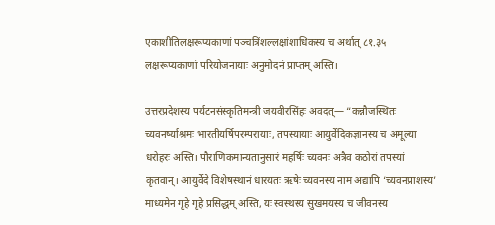एकाशीतिलक्षरूप्यकाणां पञ्चत्रिंशल्लक्षांशाधिकस्य च अर्थात् ८१.३५ लक्षरूप्यकाणां परियोजनायाः अनुमोदनं प्राप्तम् अस्ति।

उत्तरप्रदेशस्य पर्यटनसंस्कृतिमन्त्री जयवीरसिंहः अवदत्— “कन्नौजस्थितः च्यवनर्ष्याश्रमः भारतीयर्षिपरम्परायाः, तपस्यायाः आयुर्वेदिकज्ञानस्य च अमूल्या धरोहरः अस्ति। पौराणिकमान्यतानुसारं महर्षिः च्यवनः अत्रैव कठोरां तपस्यां कृतवान्। आयुर्वेदे विशेषस्थानं धारयतः ऋषेः च्यवनस्य नाम अद्यापि ‘च्यवनप्राशस्य’ माध्यमेन गृहे गृहे प्रसिद्धम् अस्ति, यः स्वस्थस्य सुखमयस्य च जीवनस्य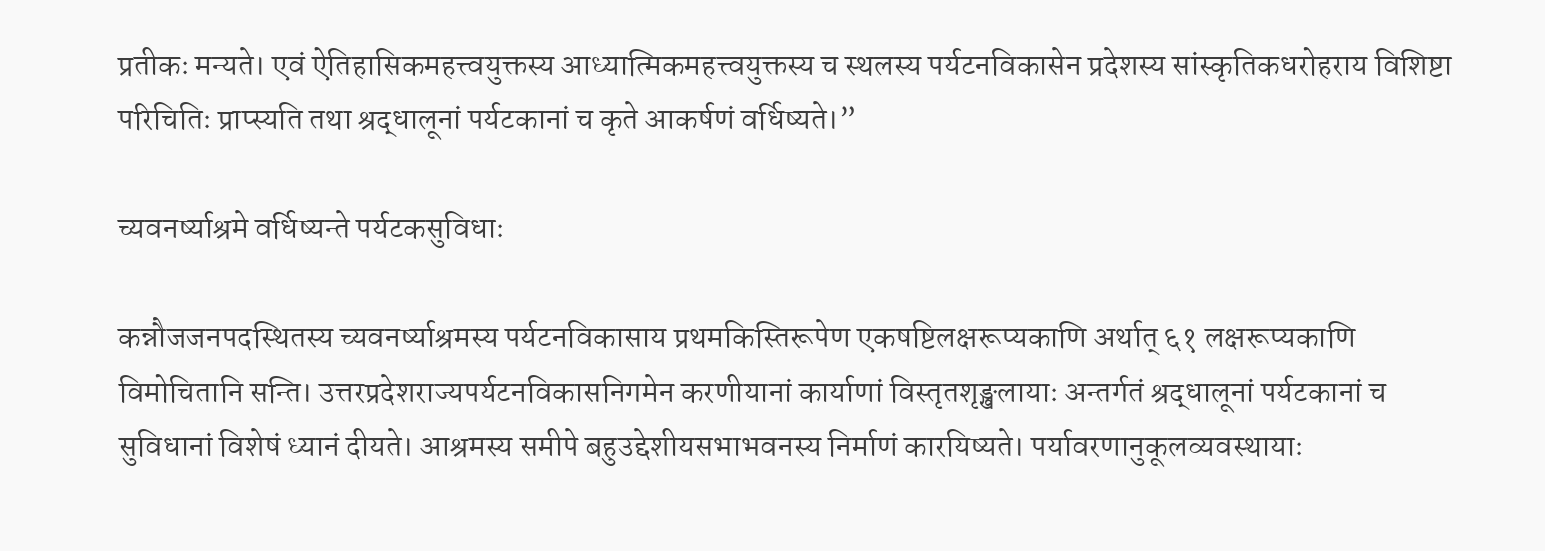प्रतीकः मन्यते। एवं ऐतिहासिकमहत्त्वयुक्तस्य आध्यात्मिकमहत्त्वयुक्तस्य च स्थलस्य पर्यटनविकासेन प्रदेशस्य सांस्कृतिकधरोहराय विशिष्टा परिचितिः प्राप्स्यति तथा श्रद्धालूनां पर्यटकानां च कृते आकर्षणं वर्धिष्यते।”

च्यवनर्ष्याश्रमे वर्धिष्यन्ते पर्यटकसुविधाः

कन्नौजजनपदस्थितस्य च्यवनर्ष्याश्रमस्य पर्यटनविकासाय प्रथमकिस्तिरूपेण एकषष्टिलक्षरूप्यकाणि अर्थात् ६१ लक्षरूप्यकाणि विमोचितानि सन्ति। उत्तरप्रदेशराज्यपर्यटनविकासनिगमेन करणीयानां कार्याणां विस्तृतशृङ्खलायाः अन्तर्गतं श्रद्धालूनां पर्यटकानां च सुविधानां विशेषं ध्यानं दीयते। आश्रमस्य समीपे बहुउद्देशीयसभाभवनस्य निर्माणं कारयिष्यते। पर्यावरणानुकूलव्यवस्थायाः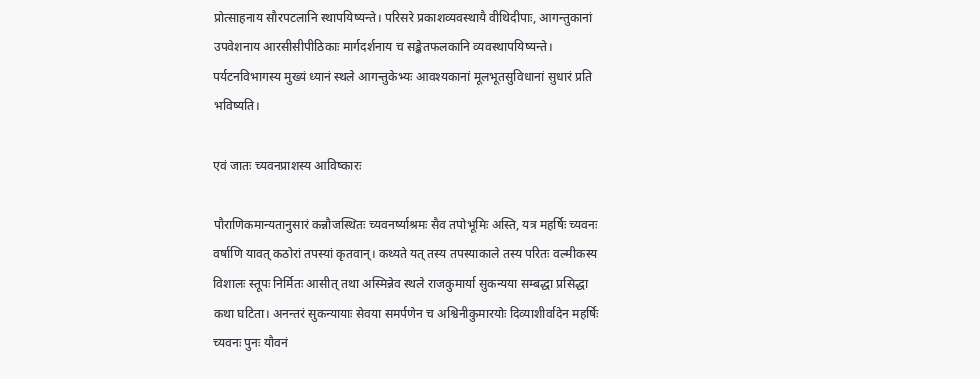प्रोत्साहनाय सौरपटलानि स्थापयिष्यन्ते। परिसरे प्रकाशव्यवस्थायै वीथिदीपाः, आगन्तुकानां उपवेशनाय आरसीसीपीठिकाः मार्गदर्शनाय च सङ्केतफलकानि व्यवस्थापयिष्यन्ते। पर्यटनविभागस्य मुख्यं ध्यानं स्थले आगन्तुकेभ्यः आवश्यकानां मूलभूतसुविधानां सुधारं प्रति भविष्यति।

एवं जातः च्यवनप्राशस्य आविष्कारः

पौराणिकमान्यतानुसारं कन्नौजस्थितः च्यवनर्ष्याश्रमः सैव तपोभूमिः अस्ति, यत्र महर्षिः च्यवनः वर्षाणि यावत् कठोरां तपस्यां कृतवान्। कथ्यते यत् तस्य तपस्याकाले तस्य परितः वल्मीकस्य विशालः स्तूपः निर्मितः आसीत् तथा अस्मिन्नेव स्थले राजकुमार्या सुकन्यया सम्बद्धा प्रसिद्धा कथा घटिता। अनन्तरं सुकन्यायाः सेवया समर्पणेन च अश्विनीकुमारयोः दिव्याशीर्वादेन महर्षिः च्यवनः पुनः यौवनं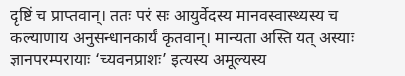दृष्टिं च प्राप्तवान्। ततः परं सः आयुर्वेदस्य मानवस्वास्थ्यस्य च कल्याणाय अनुसन्धानकार्यं कृतवान्। मान्यता अस्ति यत् अस्याः ज्ञानपरम्परायाः ‘च्यवनप्राशः’ इत्यस्य अमूल्यस्य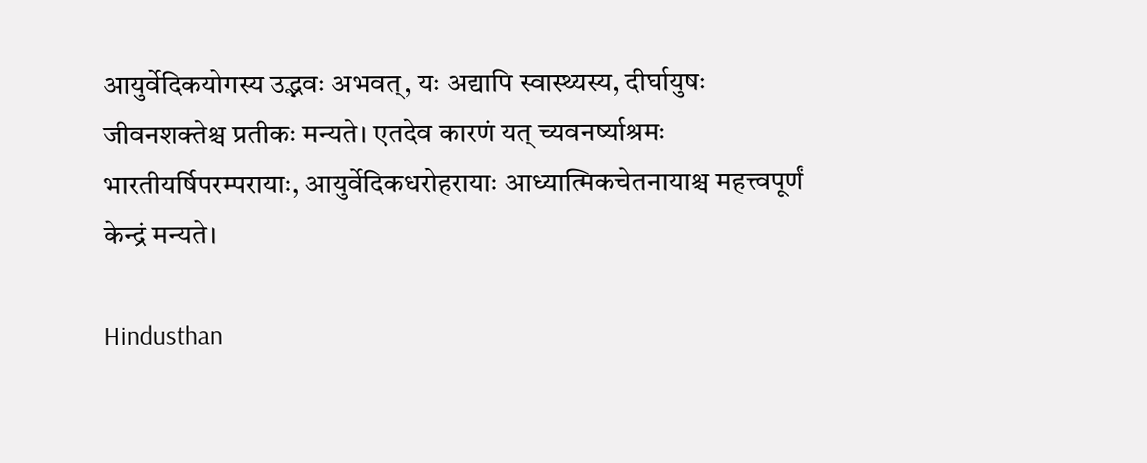आयुर्वेदिकयोगस्य उद्भवः अभवत्, यः अद्यापि स्वास्थ्यस्य, दीर्घायुषः जीवनशक्तेश्च प्रतीकः मन्यते। एतदेव कारणं यत् च्यवनर्ष्याश्रमः भारतीयर्षिपरम्परायाः, आयुर्वेदिकधरोहरायाः आध्यात्मिकचेतनायाश्च महत्त्वपूर्णं केन्द्रं मन्यते।

Hindusthan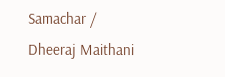Samachar / Dheeraj Maithani